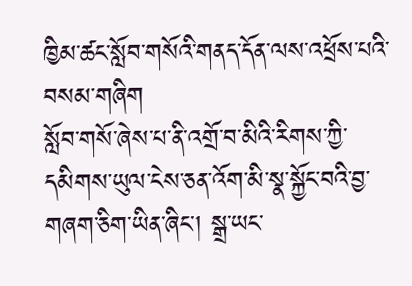ཁྱིམ་ཚང་སློབ་གསོའི་གནད་དོན་ལས་འཕྲོས་པའི་བསམ་གཞིག
སློབ་གསོ་ཞེས་པ་ནི་འགྲོ་བ་མིའི་རིགས་ཀྱི་དམིགས་ཡུལ་ངེས་ཅན་འོག་མི་སྣ་སྐྱོང་བའི་བྱ་གཞག་ཅིག་ཡིན་ཞིང་། སྒྲ་ཡང་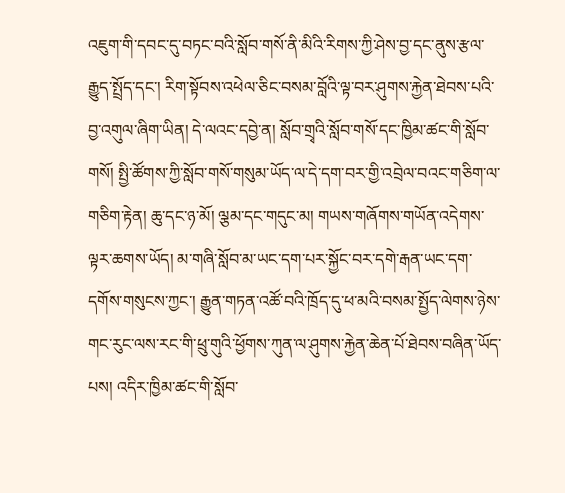འཇུག་གི་དབང་དུ་བཏང་བའི་སློབ་གསོ་ནི་མིའི་རིགས་ཀྱི་ཤེས་བྱ་དང་ནུས་རྩལ་རྒྱུད་སྤྲོད་དང་། རིག་སྟོབས་འཕེལ་ཅིང་བསམ་བློའི་ལྟ་བར་ཤུགས་རྐྱེན་ཐེབས་པའི་བྱ་འགུལ་ཞིག་ཡིན། དེ་ལའང་དབྱེ་ན། སློབ་གྲྭའི་སློབ་གསོ་དང་ཁྱིམ་ཚང་གི་སློབ་གསོ། སྤྱི་ཚོགས་ཀྱི་སློབ་གསོ་གསུམ་ཡོད་ལ་དེ་དག་བར་གྱི་འབྲེལ་བའང་གཅིག་ལ་གཅིག་རྟེན། ཆུ་དང་ཉ་མོ། ལྕམ་དང་གདུང་མ། གཡས་གཞོགས་གཡོན་འདེགས་ལྟར་ཆགས་ཡོད། མ་གཞི་སློབ་མ་ཡང་དག་པར་སྐྱོང་བར་དགེ་རྒན་ཡང་དག་དགོས་གསུངས་ཀྱང་། རྒྱུན་གཏན་འཚོ་བའི་ཁྲོད་དུ་ཕ་མའི་བསམ་སྤྱོད་ལེགས་ཉེས་གང་རུང་ལས་རང་གི་ཕྲུ་གུའི་ཕྱོགས་ཀུན་ལ་ཤུགས་རྐྱེན་ཆེན་པོ་ཐེབས་བཞིན་ཡོད་པས། འདིར་ཁྱིམ་ཚང་གི་སློབ་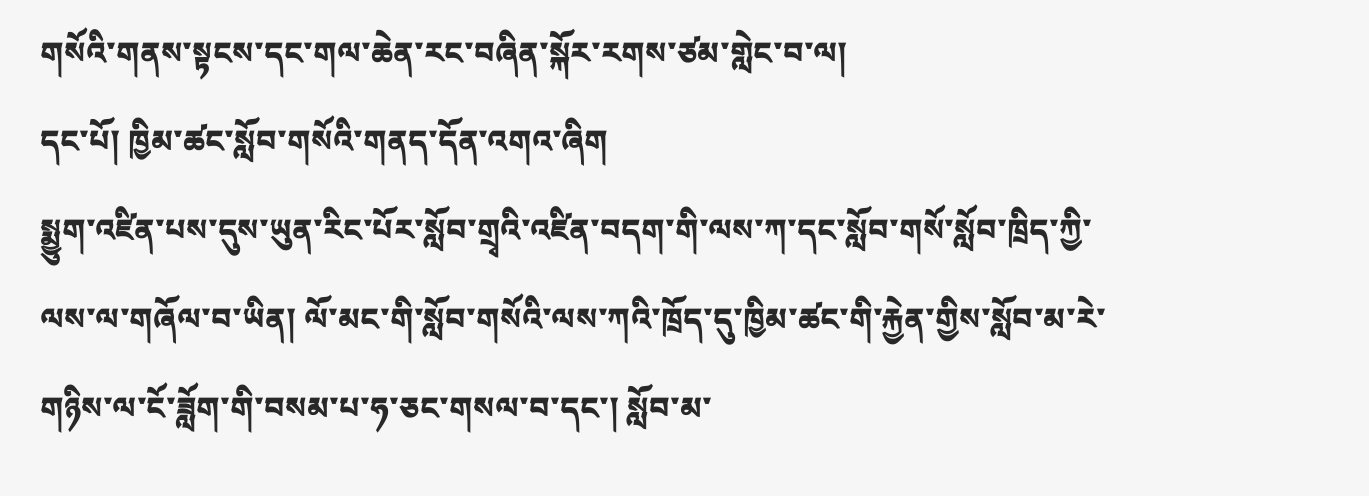གསོའི་གནས་སྟངས་དང་གལ་ཆེན་རང་བཞིན་སྐོར་རགས་ཙམ་གླེང་བ་ལ།
དང་པོ། ཁྱིམ་ཚང་སློབ་གསོའི་གནད་དོན་འགའ་ཞིག
སྨྱུག་འཛིན་པས་དུས་ཡུན་རིང་པོར་སློབ་གྲྭའི་འཛིན་བདག་གི་ལས་ཀ་དང་སློབ་གསོ་སློབ་ཁྲིད་ཀྱི་ལས་ལ་གཞོལ་བ་ཡིན། ལོ་མང་གི་སློབ་གསོའི་ལས་ཀའི་ཁྲོད་དུ་ཁྱིམ་ཚང་གི་རྐྱེན་གྱིས་སློབ་མ་རེ་གཉིས་ལ་ངོ་ཟློག་གི་བསམ་པ་ཧ་ཅང་གསལ་བ་དང་། སློབ་མ་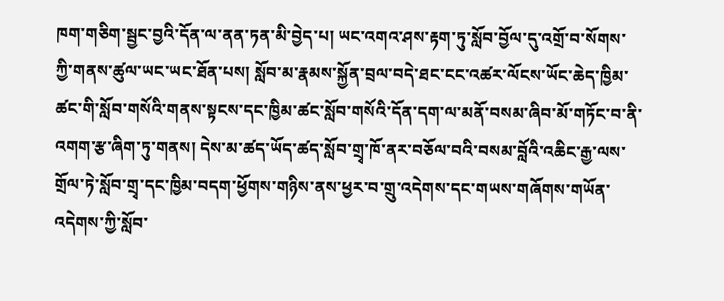ཁག་གཅིག་སྦྱང་བྱའི་དོན་ལ་ནན་ཏན་མི་བྱེད་པ། ཡང་འགའ་ཤས་རྟག་ཏུ་སློབ་བྱོལ་དུ་འགྲོ་བ་སོགས་ཀྱི་གནས་ཚུལ་ཡང་ཡང་ཐོན་པས། སློབ་མ་རྣམས་སྐྱོན་བྲལ་བདེ་ཐང་ངང་འཚར་ལོངས་ཡོང་ཆེད་ཁྱིམ་ཚང་གི་སློབ་གསོའི་གནས་སྟངས་དང་ཁྱིམ་ཚང་སློབ་གསོའི་དོན་དག་ལ་མནོ་བསམ་ཞིབ་མོ་གཏོང་བ་ནི་འགག་རྩ་ཞིག་ཏུ་གནས། དེས་མ་ཚད་ཡོད་ཚད་སློབ་གྲྭ་ཁོ་ནར་བཅོལ་བའི་བསམ་བློའི་འཆིང་རྒྱ་ལས་གྲོལ་ཏེ་སློབ་གྲྭ་དང་ཁྱིམ་བདག་ཕྱོགས་གཉིས་ནས་ཕྱར་བ་གྲུ་འདེགས་དང་གཡས་གཞོགས་གཡོན་འདེགས་ཀྱི་སློབ་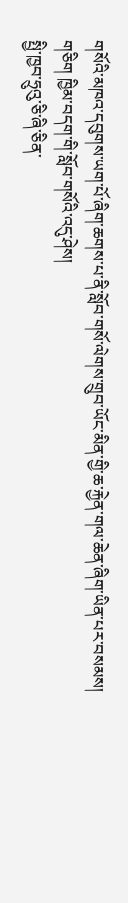གསོའི་མཁའ་དབུགས་ཡག་པོ་ཞིག་ཆགས་པ་ནི་སློབ་གསོ་ལེགས་གྲུབ་ཡོང་མིན་གྱི་ཆ་རྐྱེན་གལ་ཆེན་ཞིག་ཡིན་པར་བསམས།
གཅིག ཁྱིམ་བདག་གི་སློབ་གསོའི་འདུ་ཤེས།
སྤྱི་ཁྱབ་ཧྲུའུ་ཅི་ཞི་ཅིན་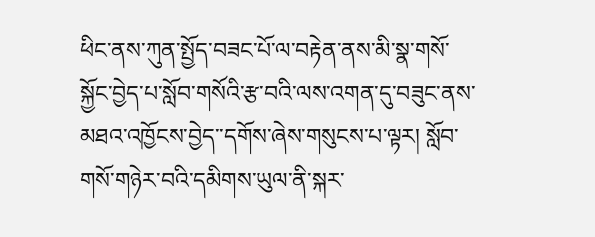ཕིང་ནས་ཀུན་སྤྱོད་བཟང་པོ་ལ་བརྟེན་ནས་མི་སྣ་གསོ་སྐྱོང་བྱེད་པ་སློབ་གསོའི་རྩ་བའི་ལས་འགན་དུ་བཟུང་ནས་མཐའ་འཁྱོངས་བྱེད་་དགོས་ཞེས་གསུངས་པ་ལྟར། སློབ་གསོ་གཉེར་བའི་དམིགས་ཡུལ་ནི་སྐར་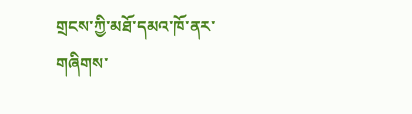གྲངས་ཀྱི་མཐོ་དམའ་ཁོ་ནར་གཞིགས་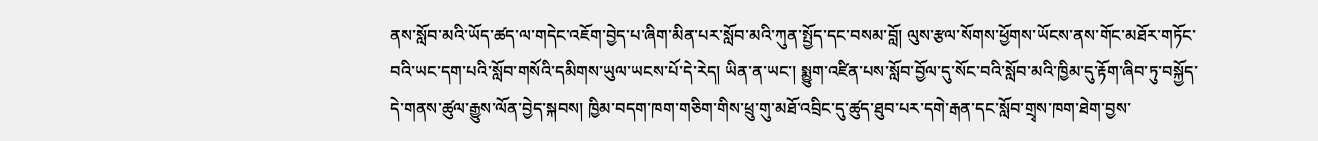ནས་སློབ་མའི་ཡོད་ཚད་ལ་གདེང་འཇོག་བྱེད་པ་ཞིག་མིན་པར་སློབ་མའི་ཀུན་སྤྱོད་དང་བསམ་བློ། ལུས་རྩལ་སོགས་ཕྱོགས་ཡོངས་ནས་གོང་མཐོར་གཏོང་བའི་ཡང་དག་པའི་སློབ་གསོའི་དམིགས་ཡུལ་ཡངས་པོ་དེ་རེད། ཡིན་ན་ཡང་། སྨྱུག་འཛིན་པས་སློབ་བྱོལ་དུ་སོང་བའི་སློབ་མའི་ཁྱིམ་དུ་རྟོག་ཞིབ་ཏུ་བསྐྱོད་དེ་གནས་ཚུལ་རྒྱུས་ལོན་བྱེད་སྐབས། ཁྱིམ་བདག་ཁག་གཅིག་གིས་ཕྲུ་གུ་མཐོ་འབྲིང་དུ་ཚུད་ཐུབ་པར་དགེ་རྒན་དང་སློབ་གྲྭས་ཁག་ཐེག་བྱས་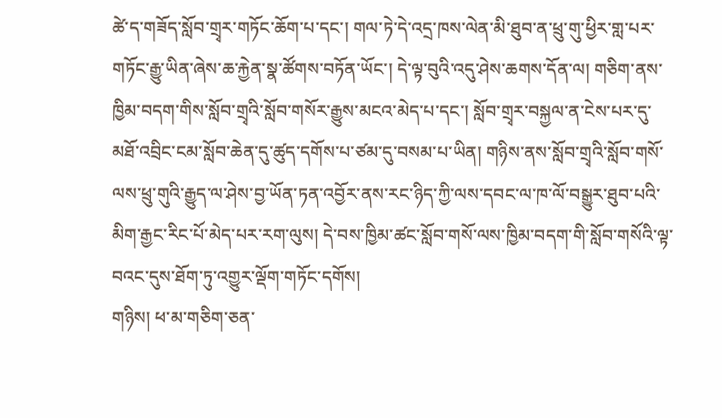ཚེ་ད་གཟོད་སློབ་གྲྭར་གཏོང་ཆོག་པ་དང་། གལ་ཏེ་དེ་འདྲ་ཁས་ལེན་མི་ཐུབ་ན་ཕྲུ་གུ་ཕྱིར་གླ་པར་གཏོང་རྒྱུ་ཡིན་ཞེས་ཆ་རྐྱེན་སྣ་ཚོགས་བཏོན་ཡོང་། དེ་ལྟ་བུའི་འདུ་ཤེས་ཆགས་དོན་ལ། གཅིག་ནས་ཁྱིམ་བདག་གིས་སློབ་གྲྭའི་སློབ་གསོར་རྒྱུས་མངའ་མེད་པ་དང་། སློབ་གྲྭར་བསྐྱལ་ན་ངེས་པར་དུ་མཐོ་འབྲིང་ངམ་སློབ་ཆེན་དུ་ཚུད་དགོས་པ་ཙམ་དུ་བསམ་པ་ཡིན། གཉིས་ནས་སློབ་གྲྭའི་སློབ་གསོ་ལས་ཕྲུ་གུའི་རྒྱུད་ལ་ཤེས་བྱ་ཡོན་ཏན་འབྱོར་ནས་རང་ཉིད་ཀྱི་ལས་དབང་ལ་ཁ་ལོ་བསྒྱུར་ཐུབ་པའི་མིག་རྒྱང་རིང་པོ་མེད་པར་རག་ལུས། དེ་བས་ཁྱིམ་ཚང་སློབ་གསོ་ལས་ཁྱིམ་བདག་གི་སློབ་གསོའི་ལྟ་བའང་དུས་ཐོག་ཏུ་འགྱུར་ལྡོག་གཏོང་དགོས།
གཉིས། ཕ་མ་གཅིག་ཅན་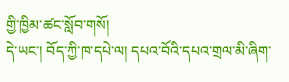གྱི་ཁྱིམ་ཚང་སློབ་གསོ།
དེ་ཡང་། བོད་ཀྱི་ཁ་དཔེ་ལ། དཔའ་བོའི་དཔའ་གྲལ་མི་ཞིག་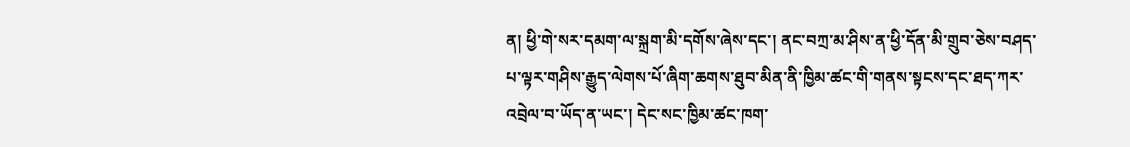ན། ཕྱི་གེ་སར་དམག་ལ་སྐྲག་མི་དགོས་ཞེས་དང་། ནང་བཀྲ་མ་ཤིས་ན་ཕྱི་དོན་མི་གྲུབ་ཅེས་བཤད་པ་ལྟར་གཤིས་རྒྱུད་ལེགས་པོ་ཞིག་ཆགས་ཐུབ་མིན་ནི་ཁྱིམ་ཚང་གི་གནས་སྟངས་དང་ཐད་ཀར་འབྲེལ་བ་ཡོད་ན་ཡང་། དེང་སང་ཁྱིམ་ཚང་ཁག་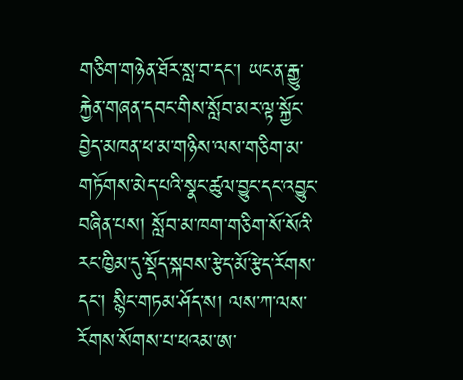གཅིག་གཉེན་ཐོར་སླ་བ་དང་། ཡང་ན་རྒྱུ་རྐྱེན་གཞན་དབང་གིས་སློབ་མར་ལྟ་སྐྱོང་བྱེད་མཁན་ཕ་མ་གཉིས་ལས་གཅིག་མ་གཏོགས་མེད་པའི་སྣང་ཚུལ་བྱུང་དང་འབྱུང་བཞིན་པས། སློབ་མ་ཁག་གཅིག་སོ་སོའི་རང་ཁྱིམ་དུ་སྡོད་སྐབས་རྩེད་མོ་རྩེད་རོགས་དང་། སྙིང་གཏམ་ཤོད་ས། ལས་ཀ་ལས་རོགས་སོགས་པ་ཕའམ་ཨ་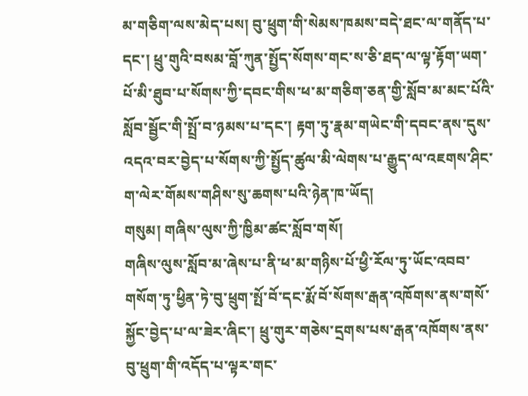མ་གཅིག་ལས་མེད་པས། བུ་ཕྲུག་གི་སེམས་ཁམས་བདེ་ཐང་ལ་གནོད་པ་དང་། ཕྲུ་གུའི་བསམ་བློ་ཀུན་སྤྱོད་སོགས་གང་ས་ཅི་ཐད་ལ་ལྟ་རྟོག་ཡག་པོ་མི་ཐུབ་པ་སོགས་ཀྱི་དབང་གིས་ཕ་མ་གཅིག་ཅན་གྱི་སློབ་མ་མང་པོའི་སློབ་སྦྱོང་གི་སྤྲོ་བ་ཉམས་པ་དང་། རྟག་ཏུ་རྣམ་གཡེང་གི་དབང་ནས་དུས་འདའ་བར་བྱེད་པ་སོགས་ཀྱི་སྤྱོད་ཚུལ་མི་ལེགས་པ་རྒྱུད་ལ་འཇགས་ཤིང་ག་ལེར་གོམས་གཤིས་སུ་ཆགས་པའི་ཉེན་ཁ་ཡོད།
གསུམ། གཞིས་ལུས་ཀྱི་ཁྱིམ་ཚང་སློབ་གསོ།
གཞིས་ལུས་སློབ་མ་ཞེས་པ་ནི་ཕ་མ་གཉིས་པོ་ཕྱི་རོལ་ཏུ་ཡོང་འབབ་གསོག་ཏུ་ཕྱིན་ཏེ་བུ་ཕྲུག་སྤོ་བོ་དང་རྨོ་བོ་སོགས་རྒན་འཁོགས་ནས་གསོ་སྐྱོང་བྱེད་པ་ལ་ཟེར་ཞིང་། ཕྲུ་གུར་གཅེས་དྲགས་པས་རྒན་འཁོགས་ནས་བུ་ཕྲུག་གི་འདོད་པ་ལྟར་གང་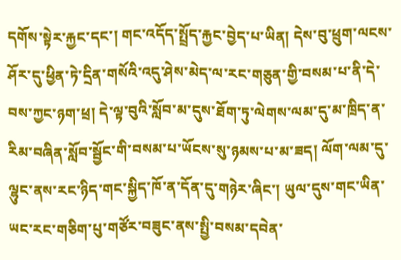དགོས་སྟེར་རྐྱང་དང་། གང་འདོད་སྤྲོད་རྐྱང་བྱེད་པ་ཡིན། དེས་བུ་ཕྲུག་ལངས་ཤོར་དུ་ཕྱིན་ཏེ་དྲིན་གསོའི་འདུ་ཤེས་མེད་ལ་རང་གཅུན་གྱི་བསམ་པ་ནི་དེ་བས་ཀྱང་ཉག་ཕྲ། དེ་ལྟ་བུའི་སློབ་མ་དུས་ཐོག་ཏུ་ལེགས་ལམ་དུ་མ་ཁྲིད་ན་རིམ་བཞིན་སློབ་སྦྱོང་གི་བསམ་པ་ཡོངས་སུ་ཉམས་པ་མ་ཟད། ལོག་ལམ་དུ་ལྷུང་ནས་རང་ཉིད་གང་སྐྱིད་ཁོ་ན་དོན་དུ་གཉེར་ཞིང་། ཡུལ་དུས་གང་ཡིན་ཡང་རང་གཅིག་པུ་གཙོར་བཟུང་ནས་སྤྱི་བསམ་དབེན་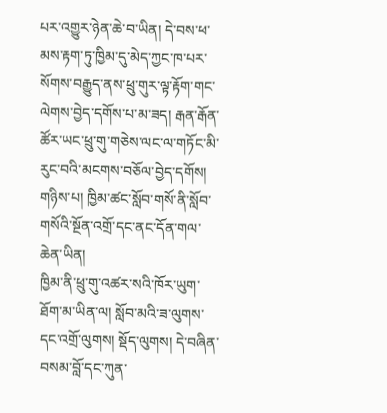པར་འགྱུར་ཉེན་ཆེ་བ་ཡིན། དེ་བས་ཕ་མས་རྟག་ཏུ་ཁྱིམ་དུ་མེད་ཀྱང་ཁ་པར་སོགས་བརྒྱུད་ནས་ཕྲུ་གུར་ལྟ་རྟོག་གང་ལེགས་བྱེད་དགོས་པ་མ་ཟད། རྒན་རྒོན་ཚོར་ཡང་ཕྲུ་གུ་གཅེས་ལང་ལ་གཏོང་མི་རུང་བའི་མངགས་བཅོལ་བྱེད་དགོས།
གཉིས་པ། ཁྱིམ་ཚང་སློབ་གསོ་ནི་སློབ་གསོའི་སྔོན་འགྲོ་དང་ནང་དོན་གལ་ཆེན་ཡིན།
ཁྱིམ་ནི་ཕྲུ་གུ་འཚར་སའི་ཁོར་ཡུག་ཐོག་མ་ཡིན་ལ། སློབ་མའི་ཟ་ལུགས་དང་འགྲོ་ལུགས། སྡོད་ལུགས། དེ་བཞིན་བསམ་བློ་དང་ཀུན་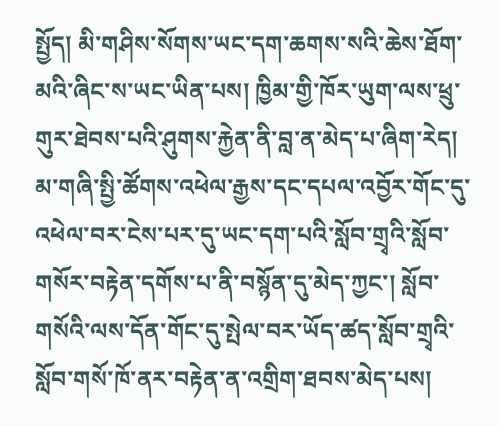སྤྱོད། མི་གཤིས་སོགས་ཡང་དག་ཆགས་སའི་ཆེས་ཐོག་མའི་ཞིང་ས་ཡང་ཡིན་པས། ཁྱིམ་གྱི་ཁོར་ཡུག་ལས་ཕྲུ་གུར་ཐེབས་པའི་ཤུགས་རྐྱེན་ནི་བླ་ན་མེད་པ་ཞིག་རེད། མ་གཞི་སྤྱི་ཚོགས་འཕེལ་རྒྱས་དང་དཔལ་འབྱོར་གོང་དུ་འཕེལ་བར་ངེས་པར་དུ་ཡང་དག་པའི་སློབ་གྲྭའི་སློབ་གསོར་བརྟེན་དགོས་པ་ནི་བསྙོན་དུ་མེད་ཀྱང་། སློབ་གསོའི་ལས་དོན་གོང་དུ་སྤེལ་བར་ཡོད་ཚད་སློབ་གྲྭའི་སློབ་གསོ་ཁོ་ནར་བརྟེན་ན་འགྲིག་ཐབས་མེད་པས།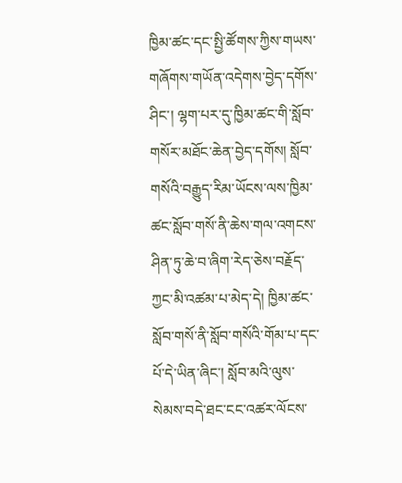ཁྱིམ་ཚང་དང་སྤྱི་ཚོགས་ཀྱིས་གཡས་གཞོགས་གཡོན་འདེགས་བྱེད་དགོས་ཤིང་། ལྷག་པར་དུ་ཁྱིམ་ཚང་གི་སློབ་གསོར་མཐོང་ཆེན་བྱེད་དགོས། སློབ་གསོའི་བརྒྱུད་རིམ་ཡོངས་ལས་ཁྱིམ་ཚང་སློབ་གསོ་ནི་ཆེས་གལ་འགངས་ཤིན་ཏུ་ཆེ་བ་ཞིག་རེད་ཅེས་བརྗོད་ཀྱང་མི་འཚམ་པ་མེད་དེ། ཁྱིམ་ཚང་སློབ་གསོ་ནི་སློབ་གསོའི་གོམ་པ་དང་པོ་དེ་ཡིན་ཞིང་། སློབ་མའི་ལུས་སེམས་བདེ་ཐང་ངང་འཚར་ལོངས་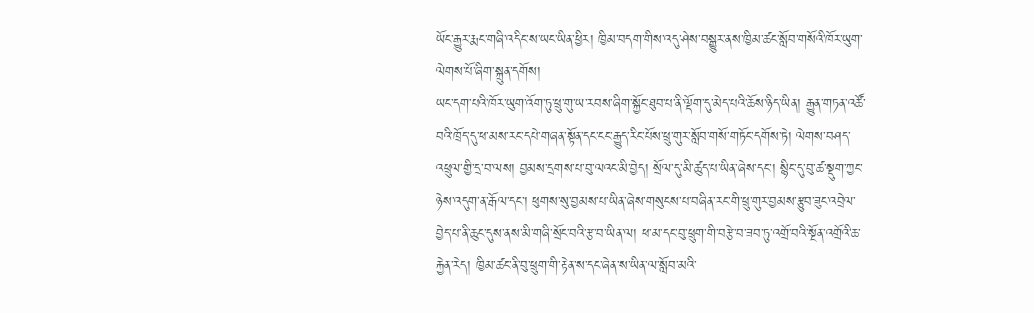ཡོང་རྒྱུར་རྨང་གཞི་འདིང་ས་ཡང་ཡིན་ཕྱིར། ཁྱིམ་བདག་གིས་འདུ་ཤེས་བསྒྱུར་ནས་ཁྱིམ་ཚང་སློབ་གསོའི་ཁོར་ཡུག་ལེགས་པོ་ཞིག་སྐྲུན་དགོས།
ཡང་དག་པའི་ཁོར་ཡུག་འོག་ཏུ་ཕྲུ་གུ་ཡ་རབས་ཞིག་སྐྱོང་ཐུབ་པ་ནི་ལྡོག་དུ་མེད་པའི་ཆོས་ཉིད་ཡིན། རྒྱུན་གཏན་འཚོ་བའི་ཁྲོད་དུ་ཕ་མས་རང་དཔེ་གཞན་སྟོན་དང་ངང་རྒྱུད་རིང་པོས་ཕྲུ་གུར་སློབ་གསོ་གཏོང་དགོས་ཏེ། ལེགས་བཤད་འཕྲུལ་གྱི་དྲ་བ་ལས། བྱམས་དྲགས་པ་བུ་ལའང་མི་བྱེད། སྲོལ་དུ་མི་ཚུད་པ་ཡིན་ཞེས་དང་། སྙིང་དུ་བུ་ཚ་སྡུག་ཀྱང་ཉེས་འདུག་ན་རྒོལ་དང་། ཕུགས་སུ་བྱམས་པ་ཡིན་ཞེས་གསུངས་པ་བཞིན་རང་གི་ཕྲུ་གུར་བྱམས་རྩུབ་ཟུང་འབྲེལ་བྱེད་པ་ནི་ཆུང་དུས་ནས་མི་གཞི་སྲོང་བའི་རྩ་བ་ཡིན་ལ། ཕ་མ་དང་བུ་ཕྲུག་གི་བརྩེ་བ་ཟབ་ཏུ་འགྲོ་བའི་སྔོན་འགྲོའི་ཆ་རྐྱེན་རེད། ཁྱིམ་ཚང་ནི་བུ་ཕྲུག་གི་རྟེན་ས་དང་ཞེན་ས་ཡིན་ལ་སློབ་མའི་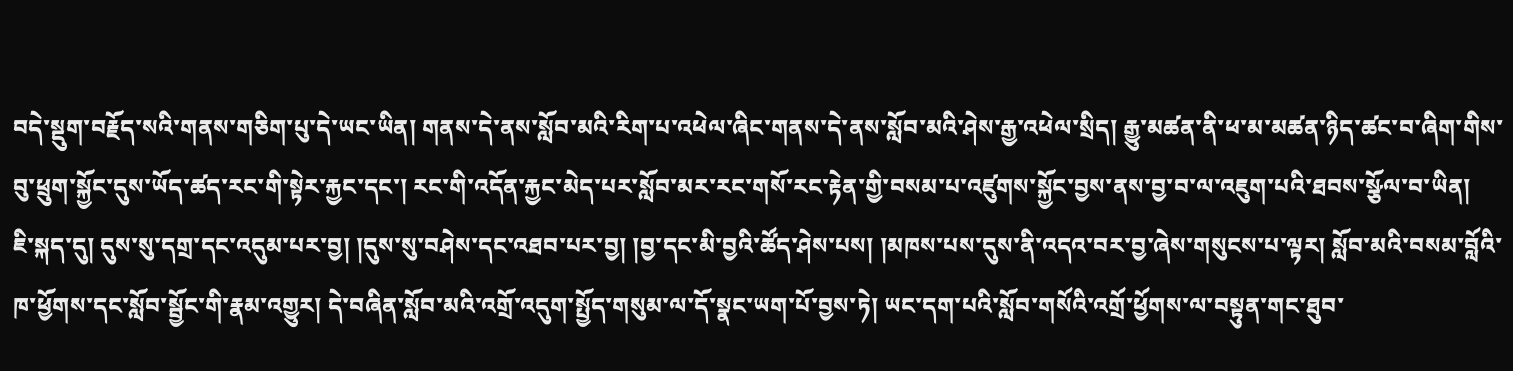བདེ་སྡུག་བརྗོད་སའི་གནས་གཅིག་པུ་དེ་ཡང་ཡིན། གནས་དེ་ནས་སློབ་མའི་རིག་པ་འཕེལ་ཞིང་གནས་དེ་ནས་སློབ་མའི་ཤེས་རྒྱ་འཕེལ་སྲིད། རྒྱུ་མཚན་ནི་ཕ་མ་མཚན་ཉིད་ཚང་བ་ཞིག་གིས་བུ་ཕྲུག་སྐྱོང་དུས་ཡོད་ཚད་རང་གི་སྟེར་རྐྱང་དང་། རང་གི་འདོན་རྐྱང་མེད་པར་སློབ་མར་རང་གསོ་རང་རྟེན་གྱི་བསམ་པ་འཛུགས་སྐྱོང་བྱས་ནས་བྱ་བ་ལ་འཇུག་པའི་ཐབས་སྩོལ་བ་ཡིན།
ཇི་སྐད་དུ། དུས་སུ་དགྲ་དང་འདུམ་པར་བྱ། །དུས་སུ་བཤེས་དང་འཐབ་པར་བྱ། །བྱ་དང་མི་བྱའི་ཚོད་ཤེས་པས། །མཁས་པས་དུས་ནི་འདའ་བར་བྱ་ཞེས་གསུངས་པ་ལྟར། སློབ་མའི་བསམ་བློའི་ཁ་ཕྱོགས་དང་སློབ་སྦྱོང་གི་རྣམ་འགྱུར། དེ་བཞིན་སློབ་མའི་འགྲོ་འདུག་སྤྱོད་གསུམ་ལ་དོ་སྣང་ཡག་པོ་བྱས་ཏེ། ཡང་དག་པའི་སློབ་གསོའི་འགྲོ་ཕྱོགས་ལ་བསྟུན་གང་ཐུབ་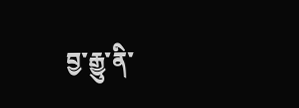བྱ་རྒྱུ་ནི་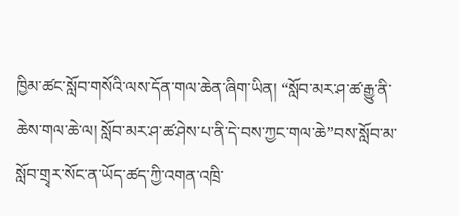ཁྱིམ་ཚང་སློབ་གསོའི་ལས་དོན་གལ་ཆེན་ཞིག་ཡིན། “སློབ་མར་ཤ་ཚ་རྒྱུ་ནི་ཆེས་གལ་ཆེ་ལ། སློབ་མར་ཤ་ཚ་ཤེས་པ་ནི་དེ་བས་ཀྱང་གལ་ཆེ”བས་སློབ་མ་སློབ་གྲྭར་སོང་ན་ཡོད་ཚད་ཀྱི་འགན་འཁྲི་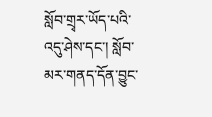སློབ་གྲྭར་ཡོད་པའི་འདུ་ཤེས་དང་། སློབ་མར་གནད་དོན་བྱུང་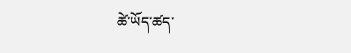ཚེ་ཡོད་ཚད་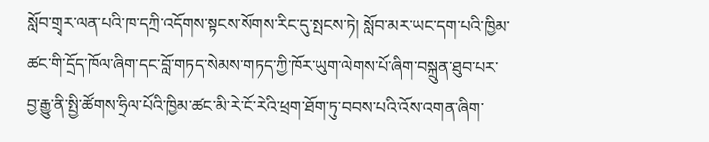སློབ་གྲྭར་ལན་པའི་ཁ་དཀྲི་འདོགས་སྟངས་སོགས་རིང་དུ་སྤངས་ཏེ། སློབ་མར་ཡང་དག་པའི་ཁྱིམ་ཚང་གི་དྲོད་ཁོལ་ཞིག་དང་བློ་གཏད་སེམས་གཏད་ཀྱི་ཁོར་ཡུག་ལེགས་པོ་ཞིག་བསྐྲུན་ཐུབ་པར་བྱ་རྒྱུ་ནི་སྤྱི་ཚོགས་ཧྲིལ་པོའི་ཁྱིམ་ཚང་མི་རེ་ངོ་རེའི་ཕྲག་ཐོག་ཏུ་བབས་པའི་འོས་འགན་ཞིག་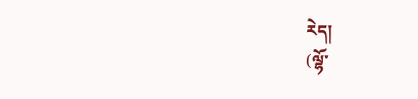རེད།
(ལྷོ་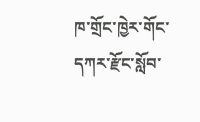ཁ་གྲོང་ཁྱེར་གོང་དཀར་རྫོང་སློབ་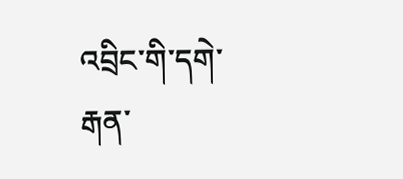འབྲིང་གི་དགེ་རྒན་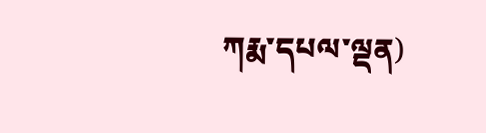ཀརྨ་དཔལ་ལྡན)